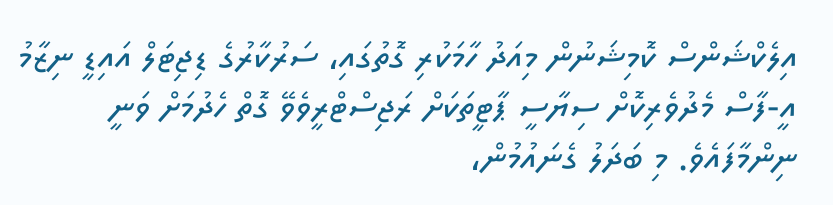އިލެކްޝަންސް ކޮމިޝަނުން މިއަދު ހާމަކުރި ގޮތުގައި، ސަރުކާރުގެ ޑިޖިޓަލް އައިޑީ ނިޒާމު އީ-ފާސް މެދުވެރިކޮށް ސިޔާސީ ޕާޓީތަކަށް ރަޖިސްޓްރީވެވޭ ގޮތް ހެދުމަށް ވަނީ ނިންމާފައެވެ. މި ބަދަލު ގެނައުމުން،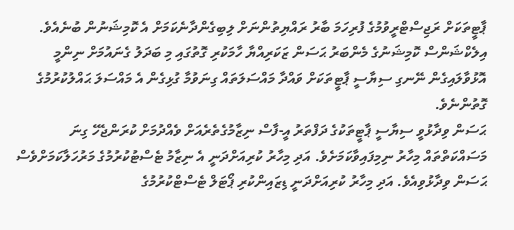ޕާޓީތަކަށް ރަޖިސްޓްރީވުމުގެ ފުރިހަމަ ބާރު ރައްޔިތުންނަށް ލިބިގެންދާނެކަމަށް އެ ކޮމިޝަނުން ބުނެއެވެ.
އިލެކްޝަންސް ކޮމިޝަނުގެ މެންބަރު ޙަސަން ޒަކަރިއްޔާ ހާމަކުރި ގޮތުގައި މި ބަދަލު ގެނައުމަށް ނިންމީ އޮޅުވާލައިގެން ނޭނގި ސިޔާސީ ޕާޓީތަކަށް ވައްދާ މައްސަލަތައް ގިނަވުމާ ގުޅިގެން އެ މައްސަލަ ޙައްލުކުރުމުގެ ގޮތުންނެވެ.
ޙަސަން ވިދާޅުވީ ސިޔާސީ ޕާޓީތަކުގެ ދަފްތަރު އީ-ފާސް ނިޒާމުގެތެރެއަށް ވެއްދުމަށް ކުރަންޖެހޭ ގިނަ މަސައްކަތްތައް މިހާރު ނިމިފައިވާކަމަށެވެ. އަދި މިހާރު ކުރިއަށްދަނީ އެ ނިޒާމު ޓެސްޓުކުރުމުގެ މަރުހަލާކަމަށްވެސް ޙަސަން ވިދާޅުވިއެވެ. އަދި މިހާރު ކުރިއަށްދަނީ ޑިޒައިންކުރި ޕޯޓަލް ޓެސްޓްކުރުމުގެ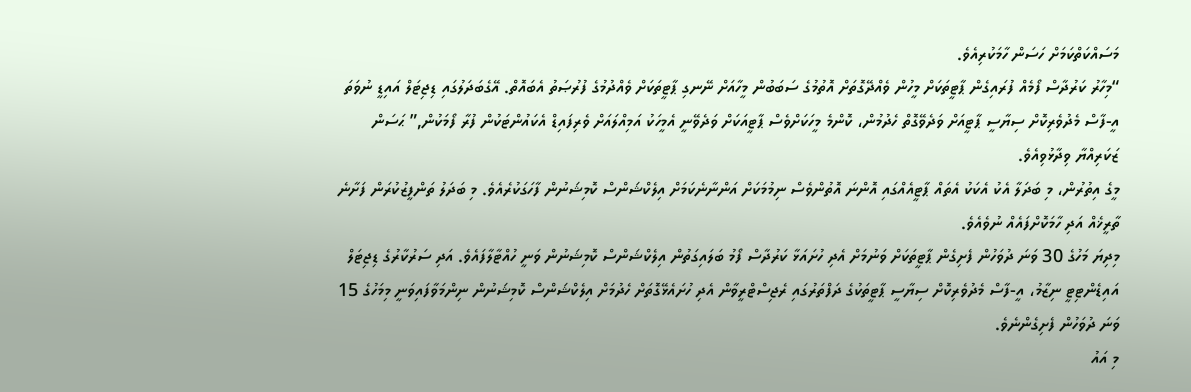މަސައްކަތްކަމަށް ހަސަން ހާމަކުރިއެވެ.
“މިހާރު ކަރުދާސް ފޯމެއް ފުރައިގެން ޕާޓީތަކަށް މީހުން ވެއްދޭގޮތަށް އޮތުމުގެ ސަބަބުން މީހާއަށް ނޭނގި ޕާޓީތަކަށް ވެއްދުމުގެ ފުރުޞަތު އެބައޮތް. އޭގެބަދަލުގައި ޑިޖިޓަލް އައިޑީ ނުވަތަ އީ-ފާސް މެދުވެރިކޮށް ސިޔާސީ ޕާޓީއަށް ވަދެވޭގޮތް ހެދުމުން، ކޮންމެ މީހަކަށްވެސް ޕާޓީއަކަށް ވަދެވޭނީ އެމީހަކު އަމިއްލައަށް ވެރިފައިޑް އެކައުންޓަކުން ފުރާ ފޯމަކުން,” ޙަސަން ޒަކަރިއްޔާ ވިދާޅުވިއެވެ.
މީގެ އިތުރުން، މި ބަދަލާ އެކު އެކަކު އެތައް ޕާޓީއެއްގައި އޮންނަ އޮތުންވެސް ނިމުމަކަށް އަންނާނެކަމަށް އިލެކްޝަންސް ކޮމިޝަނުން ފާހަގަކުރެއެވެ. މި ބަދަލު ތަންފީޒުކުރަން ފަށާނެ ތާރީޚެއް އަދި ހާމަކޮށްފައެއް ނުވެއެވެ.
މިދިޔަ މަހުގެ 30 ވަނަ ދުވަހުން ފެށިގެން ޕާޓީތަކަށް ވަނުމަށް އެދި ހުށައަޅާ ކަރުދާސް ފޯމު ބަލައިގަތުން އިލެކްޝަންސް ކޮމިޝަނުން ވަނީ ހުއްޓާލާފައެވެ. އަދި ސަރުކާރުގެ ޑިޖިޓަލް އައިޑެންޓިޓީ ނިޒާމު، އީ-ފާސް މެދުވެރިކޮށް ސިޔާސީ ޕާޓީތަކުގެ ދަފްތަރުގައި ރެޖިސްޓްރީވާން އެދި ހުށައެޅޭގޮތަށް ހެދުމަށް އިލެކްޝަންސް ކޮމިޝަނުން ނިންމަވާފައިވަނީ މިމަހުގެ 15 ވަނަ ދުވަހުން ފެށިގެންނެވެ.
މި އައު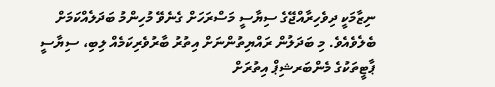ނިޒާމަކީ ދިވެހިރާއްޖޭގެ ސިޔާސީ މަސްރަހަށް ގެނެވޭ މުހިންމު ބަދަލެއްކަމަށް ބެލެވެއެވެ. މި ބަދަލުން ރައްޔިތުންނަށް އިތުރު ބާރުވެރިކަމެއް ލިބި، ސިޔާސީ ޕާޓީތަކުގެ މެންބަރޝިޕް އިތުރަށް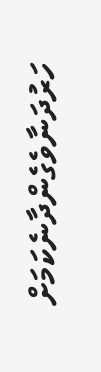ހަރުދަނާވެގެންދާނެކަމަށް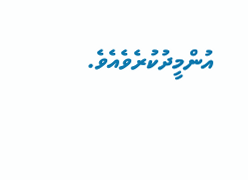އުންމީދުކުރެވެއެވެ.